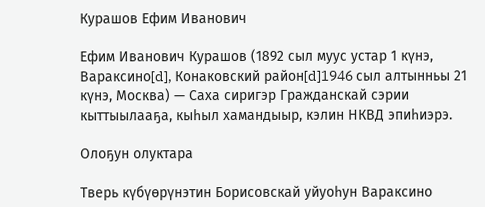Курашов Ефим Иванович

Ефим Иванович Курашов (1892 сыл муус устар 1 күнэ, Вараксино[d], Конаковский район[d]1946 сыл алтынньы 21 күнэ, Москва) — Саха сиригэр Гражданскай сэрии кыттыылааҕа, кыһыл хамандыыр, кэлин НКВД эпиһиэрэ.

Олоҕун олуктара

Тверь күбүөрүнэтин Борисовскай уйуоһун Вараксино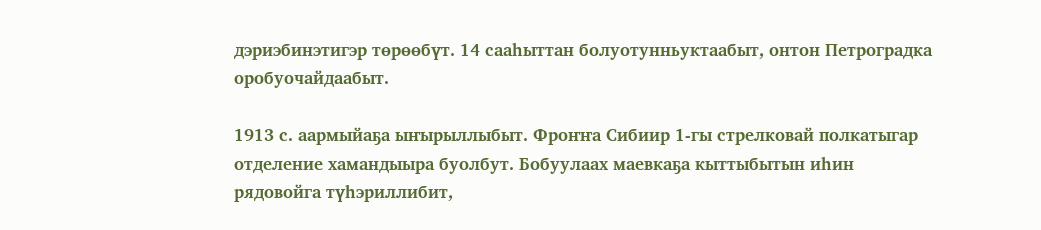дэриэбинэтигэр төрөөбүт. 14 сааһыттан болуотунньуктаабыт, онтон Петроградка оробуочайдаабыт.

1913 с. аармыйаҕа ыҥырыллыбыт. Фроҥҥа Сибиир 1-гы стрелковай полкатыгар отделение хамандыыра буолбут. Бобуулаах маевкаҕа кыттыбытын иһин рядовойга түһэриллибит,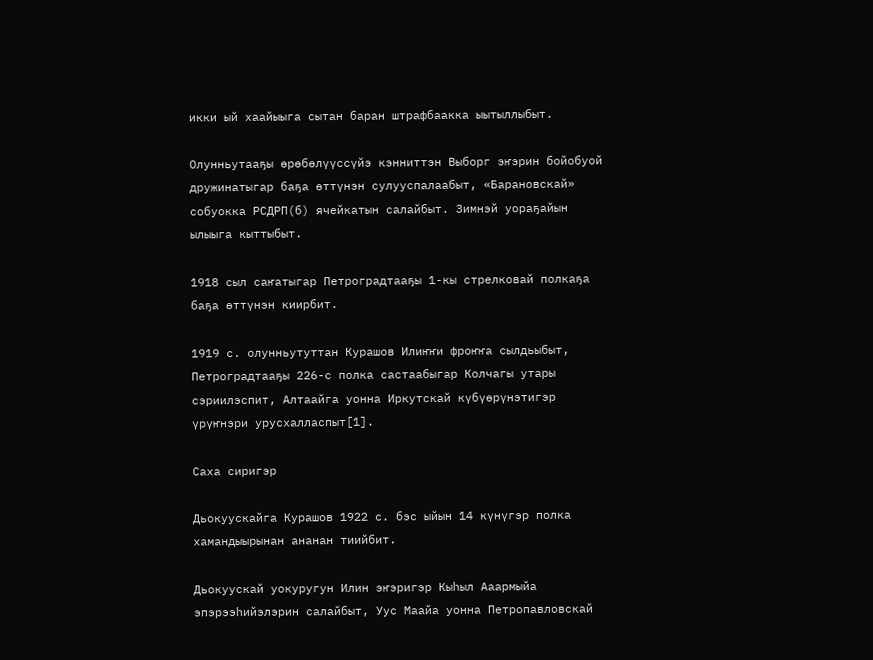икки ый хаайыыга сытан баран штрафбаакка ыытыллыбыт.

Олунньутааҕы өрөбөлүүссүйэ кэнниттэн Выборг эҥэрин бойобуой дружинатыгар баҕа өттүнэн сулууспалаабыт, «Барановскай» собуокка РСДРП(б) ячейкатын салайбыт. Зимнэй уораҕайын ылыыга кыттыбыт.

1918 сыл саҥатыгар Петроградтааҕы 1-кы стрелковай полкаҕа баҕа өттүнэн киирбит.

1919 с. олунньутуттан Курашов Илиҥҥи фроҥҥа сылдьыбыт, Петроградтааҕы 226-с полка састаабыгар Колчагы утары сэриилэспит, Алтаайга уонна Иркутскай күбүөрүнэтигэр үрүҥнэри урусхалласпыт[1].

Саха сиригэр

Дьокуускайга Курашов 1922 с. бэс ыйын 14 күнүгэр полка хамандыырынан ананан тиийбит.

Дьокуускай уокуругун Илин эҥэригэр Кыһыл Ааармыйа эпэрээһийэлэрин салайбыт, Уус Маайа уонна Петропавловскай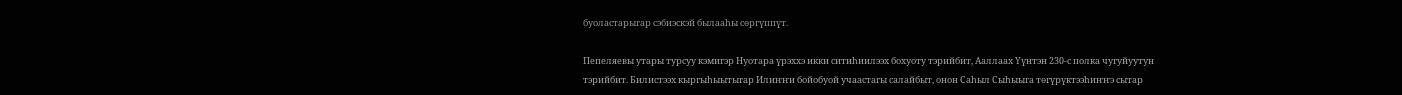буоластарыгар сэбиэскэй былааһы сөргүппүт.

Пепеляевы утары турсуу кэмигэр Нуотара үрэххэ икки ситиһиилээх бохуоту тэрийбит, Ааллаах Үүнтэн 230-с полка чугуйуутун тэрийбит. Билистээх кыргыһыытыгар Илиҥҥи бойобуой учаастагы салайбыт, онон Саһыл Сыһыыга төгүрүктээһиҥҥэ сытар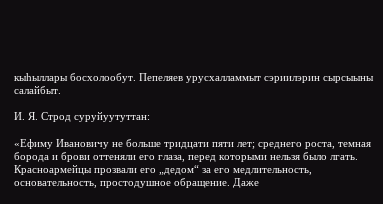кыһыллары босхолообут. Пепеляев урусхалламмыт сэриилэрин сырсыыны салайбыт.

И. Я. Строд суруйуутуттан:

«Ефиму Ивановичу не больше тридцати пяти лет; среднего роста, темная борода и брови оттеняли его глаза, перед которыми нельзя было лгать. Красноармейцы прозвали его „дедом“ за его медлительность, основательность, простодушное обращение. Даже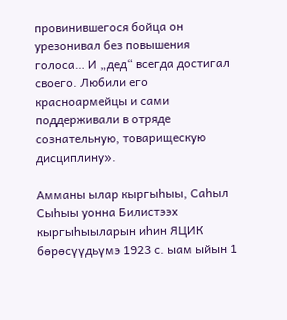провинившегося бойца он урезонивал без повышения голоса… И „дед“ всегда достигал своего. Любили его красноармейцы и сами поддерживали в отряде сознательную, товарищескую дисциплину».

Амманы ылар кыргыһыы, Саһыл Сыһыы уонна Билистээх кыргыһыыларын иһин ЯЦИК бөрөсүүдьүмэ 1923 с. ыам ыйын 1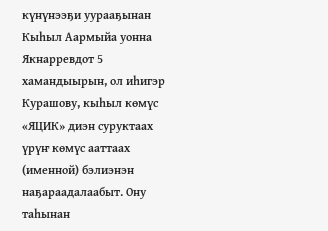күнүнээҕи уурааҕынан Кыһыл Аармыйа уонна Якнарревдот 5 хамандыырын, ол иһигэр Курашову, кыһыл көмүс «ЯЦИК» диэн суруктаах үрүҥ көмүс ааттаах (именной) бэлиэнэн наҕараадалаабыт. Ону таһынан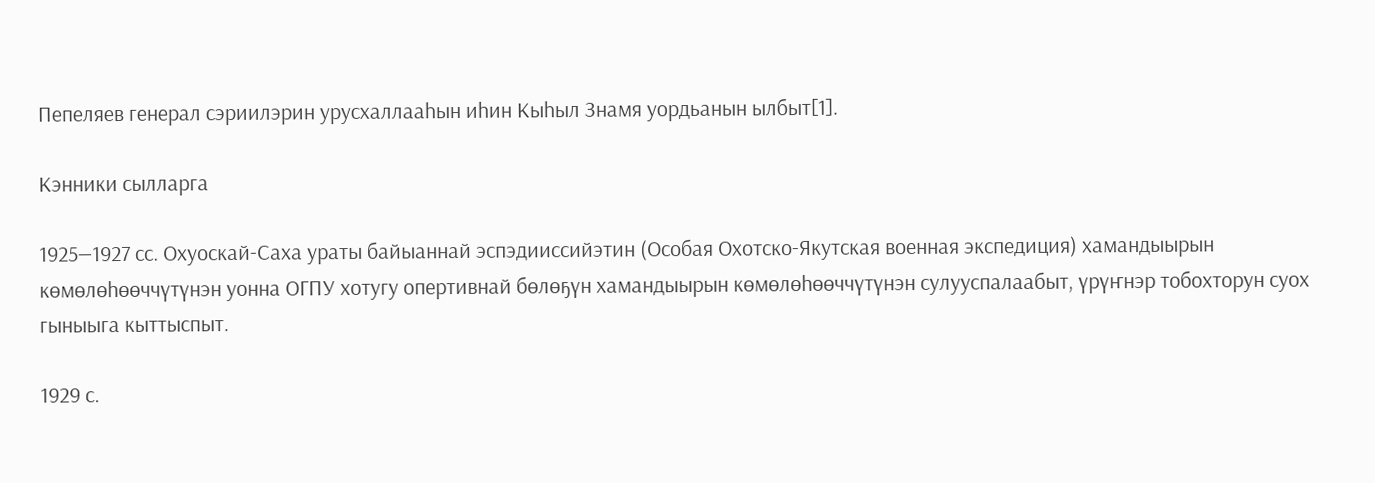Пепеляев генерал сэриилэрин урусхаллааһын иһин Кыһыл Знамя уордьанын ылбыт[1].

Кэнники сылларга

1925—1927 сс. Охуоскай-Саха ураты байыаннай эспэдииссийэтин (Особая Охотско-Якутская военная экспедиция) хамандыырын көмөлөһөөччүтүнэн уонна ОГПУ хотугу опертивнай бөлөҕүн хамандыырын көмөлөһөөччүтүнэн сулууспалаабыт, үрүҥнэр тобохторун суох гыныыга кыттыспыт.

1929 с.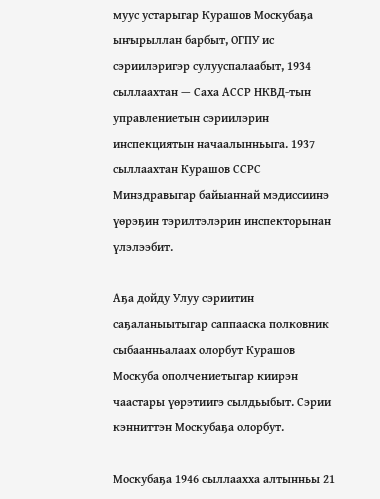муус устарыгар Курашов Москубаҕа ыҥырыллан барбыт, ОГПУ ис сэриилэригэр сулууспалаабыт, 1934 сыллаахтан — Саха АССР НКВД-тын управлениетын сэриилэрин инспекциятын начаалынньыга. 1937 сыллаахтан Курашов ССРС Минздравыгар байыаннай мэдиссиинэ үөрэҕин тэрилтэлэрин инспекторынан үлэлээбит.

Аҕа дойду Улуу сэриитин саҕаланыытыгар саппааска полковник сыбаанньалаах олорбут Курашов Москуба ополчениетыгар киирэн чаастары үөрэтиигэ сылдьыбыт. Сэрии кэнниттэн Москубаҕа олорбут.

Москубаҕа 1946 сыллаахха алтынньы 21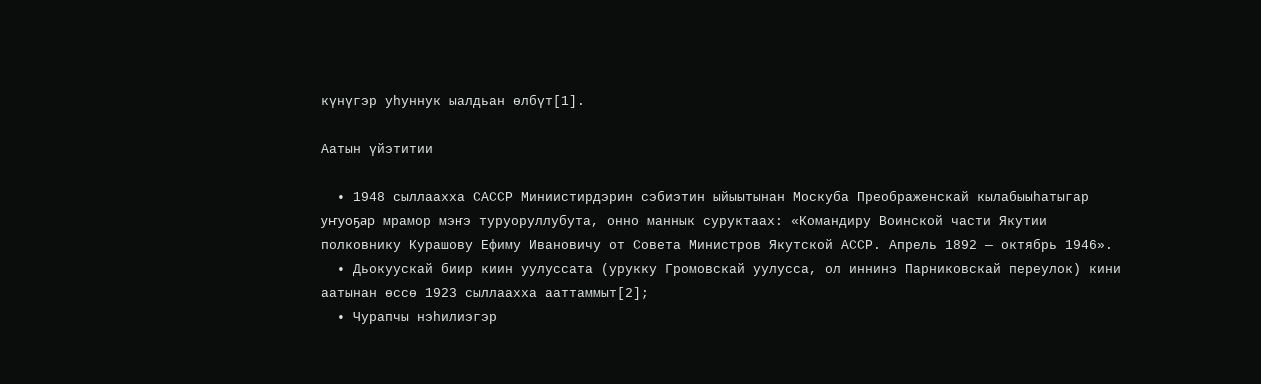күнүгэр уһуннук ыалдьан өлбүт[1].

Аатын үйэтитии

  • 1948 сыллаахха САССР Миниистирдэрин сэбиэтин ыйыытынан Москуба Преображенскай кылабыыһатыгар уҥуоҕар мрамор мэҥэ туруоруллубута, онно маннык суруктаах: «Командиру Воинской части Якутии полковнику Курашову Ефиму Ивановичу от Совета Министров Якутской АССР. Апрель 1892 — октябрь 1946».
  • Дьокуускай биир киин уулуссата (урукку Громовскай уулусса, ол иннинэ Парниковскай переулок) кини аатынан өссө 1923 сыллаахха ааттаммыт[2];
  • Чурапчы нэһилиэгэр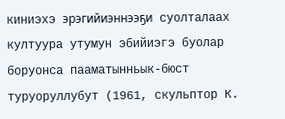киниэхэ эрэгийиэннээҕи суолталаах култуура утумун эбийиэгэ буолар боруонса пааматынньык-бюст туруоруллубут (1961, скульптор К.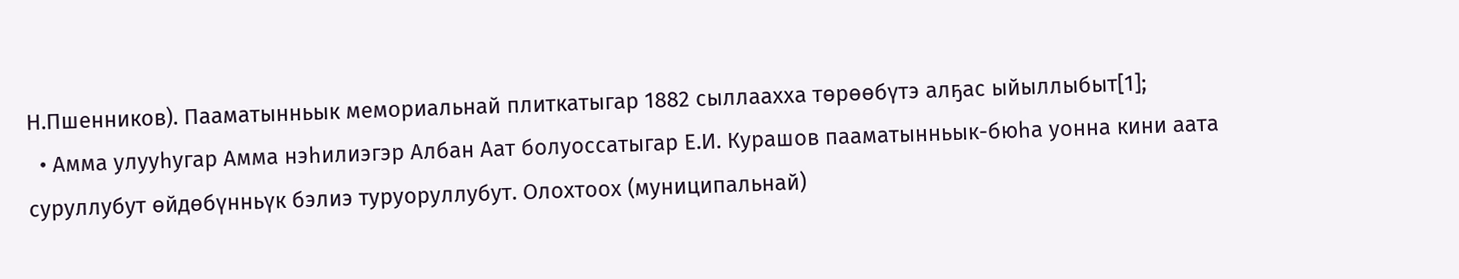Н.Пшенников). Пааматынньык мемориальнай плиткатыгар 1882 сыллаахха төрөөбүтэ алҕас ыйыллыбыт[1];
  • Амма улууһугар Амма нэһилиэгэр Албан Аат болуоссатыгар Е.И. Курашов пааматынньык-бюһа уонна кини аата суруллубут өйдөбүнньүк бэлиэ туруоруллубут. Олохтоох (муниципальнай)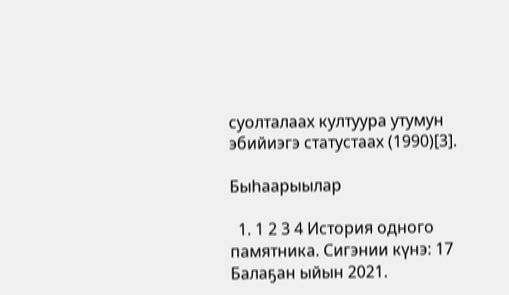суолталаах култуура утумун эбийиэгэ статустаах (1990)[3].

Быһаарыылар

  1. 1 2 3 4 История одного памятника. Сигэнии күнэ: 17 Балаҕан ыйын 2021.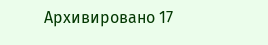Архивировано 17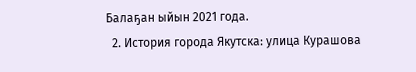Балаҕан ыйын 2021 года.
  2. История города Якутска: улица Курашова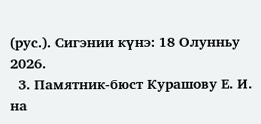(рус.). Сигэнии күнэ: 18 Олунньу 2026.
  3. Памятник-бюст Курашову Е. И. на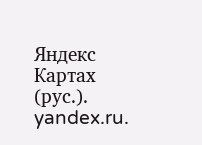Яндекс Картах (рус.). yandex.ru.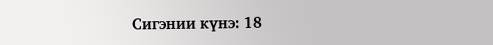Сигэнии күнэ: 18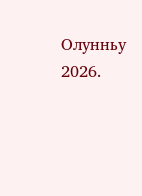Олунньу 2026.